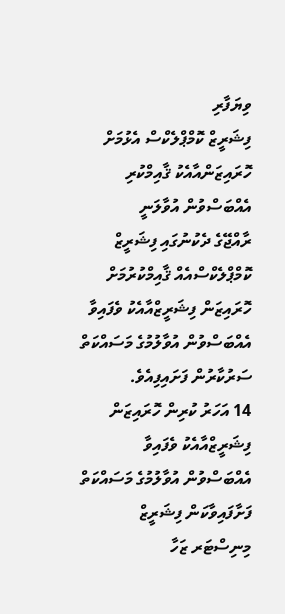ވިޔަފާރި
ފިޝަރީޒް ކޮމްޕްލެކްސް އެޅުމަށް ހޮރައިޒަންއާއެކު ޤާއިމްކުރި އެއްބަސްވުން އުވާލަނީ
ރާއްޖޭގެ ދެކުނުގައި ފިޝަރީޒް ކޮމްޕްލެކްސްއެއް ޤާއިމްކުރުމަށް ހޮރައިޒަން ފިޝަރީޒްއާއެކު ވެފައިވާ އެއްބަސްވުން އުވާލުމުގެ މަސައްކަތް ސަރުކާރުން ފަށައިފިއެވެ.
14 އަހަރު ކުރިން ހޮރައިޒަން ފިޝަރީޒްއާއެކު ވެފައިވާ އެއްބަސްވުން އުވާލުމުގެ މަސައްކަތް ފަށާފައިވާކަން ފިޝަރީޒް މިނިސްޓަރ ޒަހާ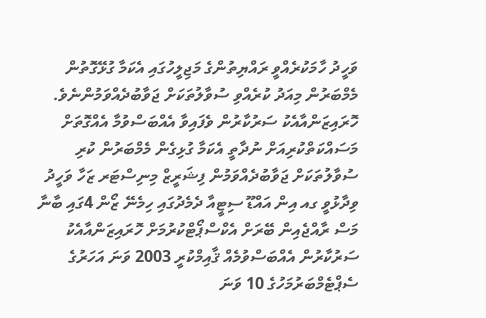ވަހީދު ހާމަކުރެއްވީ ރައްޔިތުންގެ މަޖިލީހުގައި އެކަމާ ގުޅޭގޮތުން މެމްބަރުން މިއަދު ކުރެއްވި ސުވާލުތަކަށް ޖަވާބުދެއްވަމުންނެވެ.
ހޮރައިޒަންއާއެކު ސަރުކާރުން ވެފައިވާ އެއްބަސްވުމާ އެއްގޮތަށް މަސައްކަތްކުރިއަށް ނުދާތީ އެކަމާ ގުޅިގެން މެމްބަރުން ކުރި ސުވާލުތަކަށް ޖަވާބުދެއްވަމުން ފިޝަރީޒް މިނިސްޓަރ ޒަހާ ވަހީދު ވިދާޅުވީ ގއ އިން އައްޑޫ ސިޓީއާ ދެމެދުގައި ހިމެނޭ ޒޯން 4ގައި ބާނާ މަސް ރާއްޖެއިން ބޭރަށް އެކްސްޕޯޓްކުރުމަށް ހޮރައިޒަންއާއެކު ސަރުކާރުން އެއްބަސްވުމެއް ޤާއިމްކުރީ 2003 ވަނަ އަހަރުގެ ސެޕްޓެމްބަރުމަހުގެ 10 ވަނަ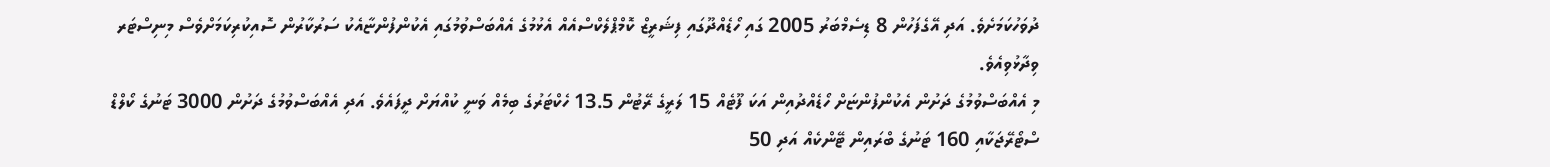ދުވަހުކަމަށެވެ. އަދި އޭގެފަހުން 8 ޑިސެމްބަރު 2005 ގައި ހޯޑެއްދޫގައި ފިޝަރީޒް ކޮމްޕްލެކްސްއެއް އެޅުމުގެ އެއްބަސްވުމުގައި އެކުންފުންޏާއެކު ސަރުކާރުން ސޮއިކުރިކަމަށްވެސް މިނިސްޓަރ ވިދާޅުވިއެވެ.
މި އެއްބަސްވުމުގެ ދަށުން އެކުންފުންޏަށް ހޯޑެއްދުއިން އަކަ ފޫޓެއް 15 ލަރީގެ ރޭޓުން 13.5 ހެކްޓަރުގެ ބިމެއް ވަނީ ކުއްޔަށް ދީފައެވެ. އަދި އެއްބަސްވުމުގެ ދަށުން 3000 ޓަނުގެ ކޯލްޑް ސްޓޯރޭޖަކާއި 160 ޓަނުގެ ބްރައިން ޓޭންކެއް އަދި 50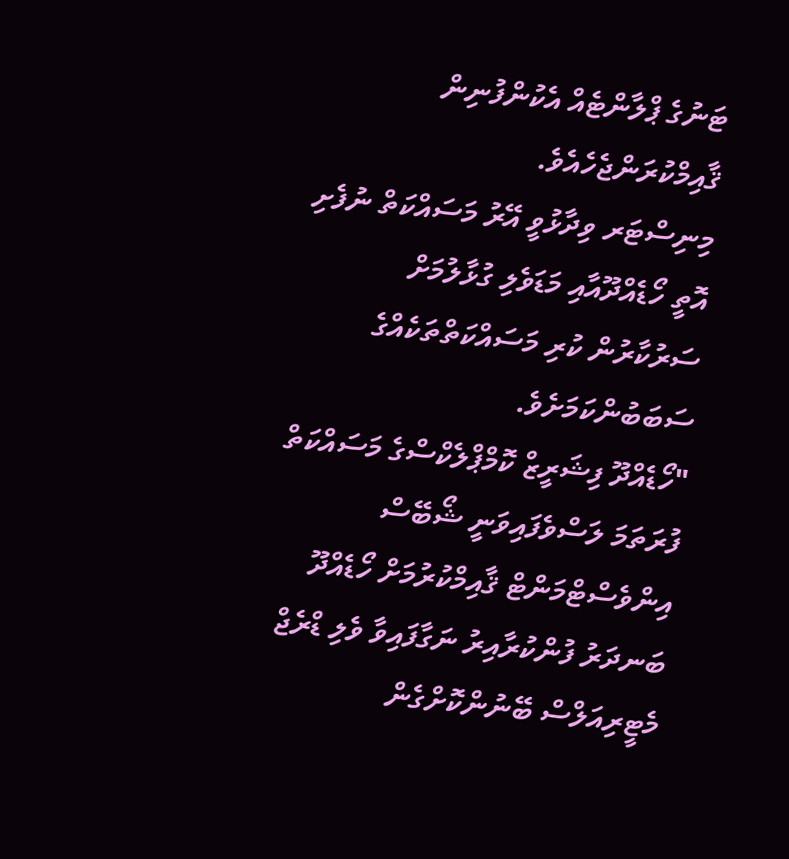ޓަނުގެ ޕްލާންޓެއް އެކުންފުނިން ޤާއިމްކުރަންޖެހެއެވެ.
މިނިސްޓަރ ވިދާޅުވީ އޭރު މަސައްކަތް ނުފެށި އޮތީ ހޯޑެއްދޫއާއި މަޑަވެލި ގުޅާލުމަށް ސަރުކާރުން ކުރި މަސައްކަތްތަކެއްގެ ސަބަބުންކަމަށެވެ.
"ހޯޑެއްދޫ ފިޝަރީޒް ކޮމްޕްލެކްސްގެ މަސައްކަތް ފުރަތަމަ ލަސްވެފައިވަނީ ޝޯބޭސް އިންވެސްޓްމަންޓް ޤާއިމްކުރުމަށް ހޯޑެއްދޫ ބަނދަރު ފުންކުރާއިރު ނަގާފައިވާ ވެލި ޑްރެޖް މެޓީރިއަލްސް ބޭނުންކޮށްގެން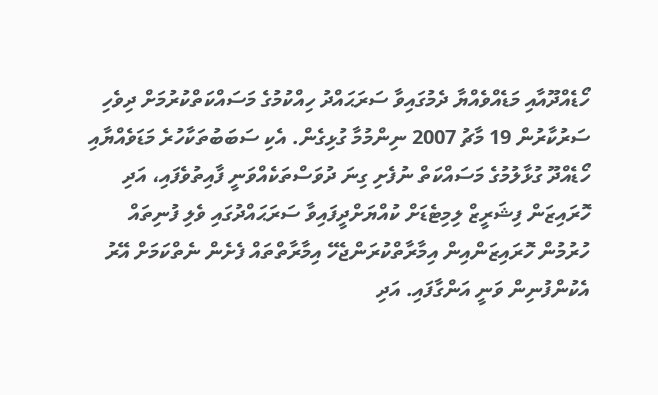ހޯޑެއްދޫއާއި މަޑެއްވެއްޔާ ދެމުގައިވާ ސަރަޙައްދު ހިއްކުމުގެ މަސައްކަތްކުރުމަށް ދިވެހި ސަރުކާރުން 19 މާޗު 2007 ނިންމުމާ ގުޅިގެން. އެކި ސަބަބުތަކާހުރެ މަޑަވެއްޔާއި ހޯޑެއްދޫ ގުޅާލުމުގެ މަސައްކަތް ނުފެށި ގިނަ ދުވަސްތަކެއްވަނީ ފާއިތުވެފައި، އަދި ހޮރައިޒަން ފިޝަރީޒް ލިމިޓެޑަށް ކުއްޔަށްދީފައިވާ ސަރަޙައްދުގައި ވެލި ފުނިތައް ހުރުމުން ހޮރައިޒަންއިން އިމާރާތްކުރަންޖެހޭ އިމާރާތްތައް ފެށެން ނެތްކަމަށް އޭރު އެކުންފުނިން ވަނީ އަންގާފައި. އަދި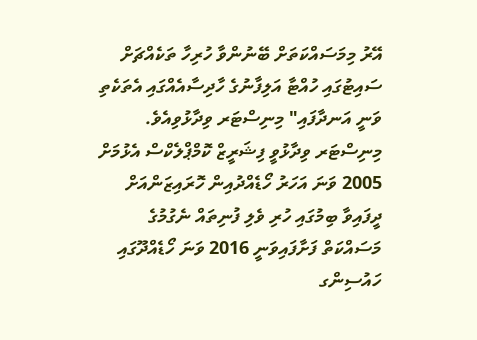އޭރު މިމަސައްކަތަށް ބޭނުންވާ ހުރިހާ ތަކެއްޗަށް ސައިޓުގައި ހުއްޓާ އަލިފާނުގެ ހާދިސާއެއްގައި އެތަކެތި ވަނީ އަނދާފައި" މިނިސްޓަރ ވިދާޅުވިއެވެ.
މިނިސްޓަރ ވިދާޅުވީ ފިޝަރީޒް ކޮމްޕްލެކްސް އެޅުމަށް 2005 ވަނަ އަހަރު ހޯޑެއްދުއިން ހޮރައިޒަންއަށް ދީފައިވާ ބިމުގައި ހުރި ވެލި ފުނިތައް ނެގުމުގެ މަސައްކަތް ފަށާފައިވަނީ 2016 ވަނަ ހޯޑެއްދޫގައި ހައުސިންގ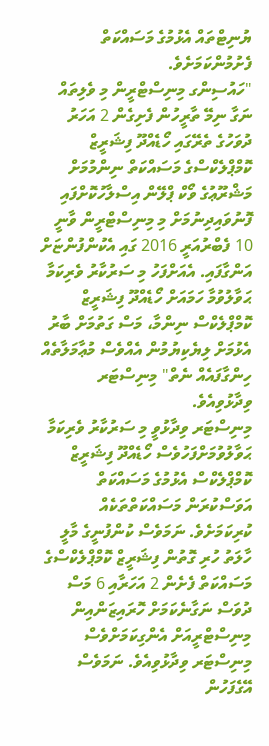ޔުނިޓްތައް އެޅުމުގެ މަސައްކަތް ފެށުމުންކަމަށެވެ.
"ހައުސިންގ މިނިސްޓްރީން މި ވެލިތައް ނަގާ ނިމޭ ތާރީހުން ފެށިގެން 2 އަހަރު ދުވަހުގެ ތެރޭގައި ހޯޑެއްދޫ ފިޝަރީޒް ކޮމްޕްލެކްސްގެ މަސައްކަތް ނިންމުމަށް މަޝްރޫޢުގެ ވޯކް ޕްލޭން އިސްލާހުކޮށްފައި ފޮނުވައިދިނުމަށް މި މިނިސްޓްރީން ވާނީ 10 ފެބްރުއަރީ 2016 ގައި އެކުންފުންޏަށް އަންގާފައި. އެއަށްފަހު މި ސަރުކާރު ވެރިކަމާ ޙަވާލުވުމާ ހަމައަށް ހޯޑެއްދޫ ފިޝަރީޒް ކޮމްޕްލެކްސް ނިންމާ، މަސް ގަތުމަށް ބާރު އެޅުމަށް ލިޔެކިޔުމުން އެއްވެސް މުޢާމަލާތެއް ހިންގާފައެއް ނެތް" މިނިސްޓަރ ވިދާޅުވިއެވެ.
މިނިސްޓަރ ވިދާޅުވީ މި ސަރުކާރު ވެރިކަމާ ޙަވާލުވުމަށްފަހުވެސް ހޯޑެއްދޫ ފިޝަރީޒް ކޮމްޕްލެކްސް އެޅުމުގެ މަސައްކަތް އަވަސްކުރަން މަސައްކަތްތަކެއް ކުރިކަމަށެވެ. ނަމަވެސް ކުންފުނީގެ މާލީ ހާލަތު ހުރި ގޮތުން ފިޝަރީޒް ކޮމްޕްލެކްސްގެ މަސައްކަތް ފެށެން 2 އަހަރާއި 6 މަސް ދުވަސް ނަގާނެކަމަށް ހޮރައިޒަންއިން މިނިސްޓްރީއަށް އެންގިކަމަށްވެސް މިނިސްޓަރ ވިދާޅުވިއެވެ. ނަމަވެސް އޭގެފަހުން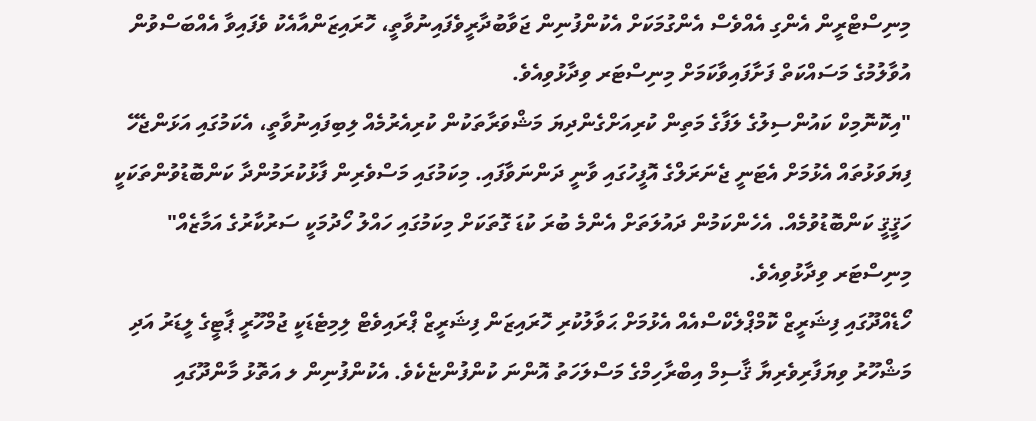މިނިސްޓްރީން އެންގި އެއްވެސް އެންގުމަކަށް އެކުންފުނިން ޖަވާބުދާރީވެފައިނުވާތީ، ހޮރައިޒަންއާއެކު ވެފައިވާ އެއްބަސްވުން އުވާލުމުގެ މަސައްކަތް ފަށާފައިވާކަމަށް މިނިސްޓަރ ވިދާޅުވިއެވެ.
"އިކޮނޮމިކް ކައުންސިލުގެ ލަފާގެ މަތިން ކުރިއަށްގެންދިޔަ މަޝްވަރާތަކުން ކުރިއެރުމެއް ލިބިފައިނުވާތީ، އެކަމުގައި އަޅަންޖެހޭ ފިޔަވަޅުތައް އެޅުމަށް އެޓަނީ ޖެނަރަލްގެ އޮފީހުގައި ވާނީ ދަންނަވާފައި. މިކަމުގައި މަސްވެރިން ފާޅުކުރަމުންދާ ކަންބޮޑުވުންތަކަކީ ހަޤީޤީ ކަންބޮޑުވުމެއް. އެހެންކަމުން ދައުލަތަށް އެންމެ ބުރަ ކުޑަ ގޮތަކަށް މިކަމުގައި ހައްލު ހޯދުމަކީ ސަރުކާރުގެ އަމާޒެއް" މިނިސްޓަރ ވިދާޅުވިއެވެ.
ހޯޑެއްދޫގައި ފިޝަރީޒް ކޮމްޕްލެކްސްއެއް އެޅުމަށް ޙަވާލުކުރި ހޮރައިޒަން ފިޝަރީޒް ޕްރައިވެޓް ލިމިޓެޑަކީ ޖުމްހޫރީ ޕާޓީގެ ލީޑަރު އަދި މަޝްހޫރު ވިޔަފާރިވެރިޔާ ޤާސިމް އިބްރާހިމްގެ މަސްލަހަތު އޮންނަ ކުންފުންޏެކެވެ. އެކުންފުނިން ލ އަތޮޅު މާންދޫގައި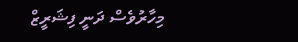މިހާރުވެސް ދަނީ ފިޝަރީޒް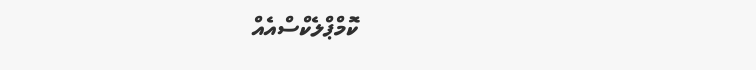ކޮމްޕްލެކްސްއެއް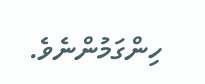ހިންގަމުންނެވެ.